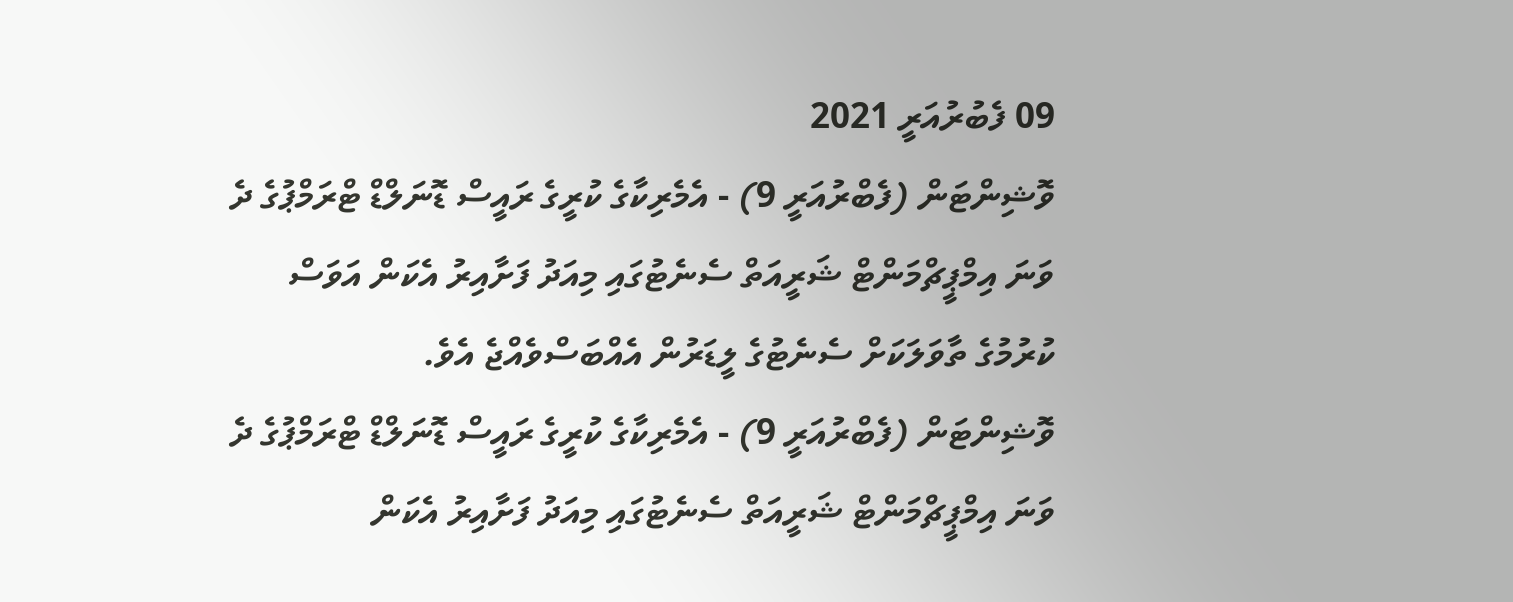09 ފެބުރުއަރީ 2021
ވޮޝިންޓަން (ފެބްރުއަރީ 9) - އެމެރިކާގެ ކުރީގެ ރައީސް ޑޮނަލްޑް ޓްރަމްޕުގެ ދެ ވަނަ އިމްޕީޗްމަންޓް ޝަރީއަތް ސެނެޓުގައި މިއަދު ފަށާއިރު އެކަން އަވަސް ކުރުމުގެ ތާވަލަކަށް ސެނެޓުގެ ލީޑަރުން އެއްބަސްވެއްޖެ އެވެ.
ވޮޝިންޓަން (ފެބްރުއަރީ 9) - އެމެރިކާގެ ކުރީގެ ރައީސް ޑޮނަލްޑް ޓްރަމްޕުގެ ދެ ވަނަ އިމްޕީޗްމަންޓް ޝަރީއަތް ސެނެޓުގައި މިއަދު ފަށާއިރު އެކަން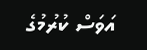އަވަސް ކުރުމުގެ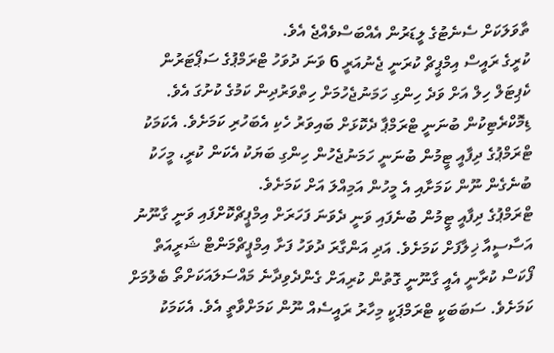ތާވަލަކަށް ސެނެޓުގެ ލީޑަރުން އެއްބަސްވެއްޖެ އެވެ.
ކުރީގެ ރައީސް އިމްޕީޗް ކުރަނީ ޖެނުއަރީ 6 ވަނަ ދުވަހު ޓްރަމްޕުގެ ސަޕޯޓަރުން ކެޕިޓަލް ހިލް އަށް ވަދެ ހިންގި ހަމަނުޖެހުމަށް ހިތްވަރުދިން ކަމުގެ ކުށުގަ އެވެ. ޑިމޮކްރެޓިކުން ބުނަނީ ޓްރަމްޕާ ދެކޮޅަށް ބައިވަރު ހެކި އެބަހުރި ކަމަށެވެ. އެކަމަކު ޓްރަމްޕުގެ ދިފާއީ ޓީމުން ބުނަނީ ހަމަނުޖެހުން ހިންގި ބަޔަކު އެކަން ކުރީ، މީހަކު ބުނެގެން ނޫން ކަމަށާއި އެ މީހުން އަމިއްލަ އަށް ކަމަށެވެ.
ޓްރަމްޕުގެ ދިފާއީ ޓީމުން ބުނެފައި ވަނީ ދެވަނަ ފަހަރަށް އިމްޕީޗްކޮށްފައި ވަނީ ގާނޫނު އަސާސީއާ ޚިލާފަށް ކަމަށެވެ. އަދި އަންގާރަ ދުވަހު ފަށާ އިމްޕީޗްމަންޓް ޝަރީއަތް ފޯކަސް ކުރާނީ އެއީ ގާނޫނީ ގޮތުން ކުރިއަށް ގެންދެވިދާނެ މައްސަލައަކަށްތޯ ބެލުމަށް ކަމަށެވެ. ސަބަބަކީ ޓްރަމްޕަކީ މިހާރު ރައީސެއް ނޫން ކަމަށްވާތީ އެވެ. އެކަމަކު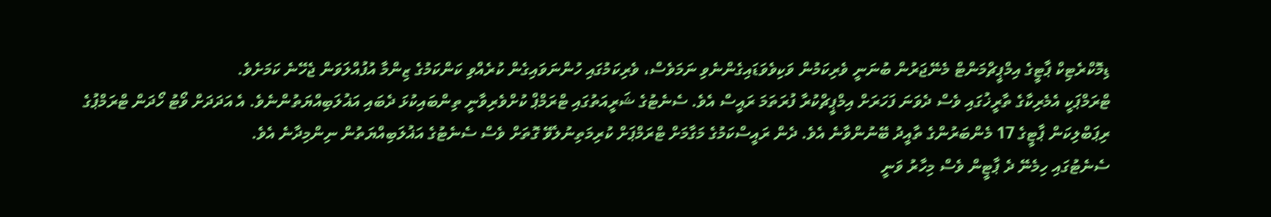ޑިމޮކްރެޓިކް ޕާޓީގެ އިމްޕީޗްމަންޓް މެނޭޖަރުން ބުނަނީ ވެރިކަމުން ވަކިވެވަޑައިގެންނެވި ނަމަވެސް، ވެރިކަމުގައި ހުންނަވައިގެން ކުރެއްވި ކަންކަމުގެ ޒިންމާ އުފުއްލަވަން ޖެހޭނެ ކަމަށެވެ.
ޓްރަމްޕަކީ އެމެރިކާގެ ތާރީޚުގައި ވެސް ދެވަނަ ފަހަރަށް އިމްޕީޗްކުރާ ފުރަތަމަ ރައީސް އެވެ. ސެނެޓުގެ ޝަރީއަތުގައި ޓްރަމްޕް ކުށްވެރިވާނީ ތިންބައިކުޅަ ދެބައި އަޣުލަބިއްޔަތުންނެވެ. އެ އަދަދަށް ވޯޓު ހޯދަން ޓްރަމްޕުގެ ރިޕަބްލިކަން ޕާޓީގެ 17 މެންބަރުންގެ ތާއީދު ބޭނުންވާނެ އެވެ. ދެން ރައީސްކަމުގެ މަގާމަށް ޓްރަމްޕަށް ކުރިމަތިނުލެވޭ ގޮތަށް ވެސް ސެނެޓުގެ އަޣުލަބިއްޔަތުން ނިންމިދާނެ އެވެ.
ސެނެޓުގައި ހިމެނޭ ދެ ޕާޓީން ވެސް މިހާރު ވަނީ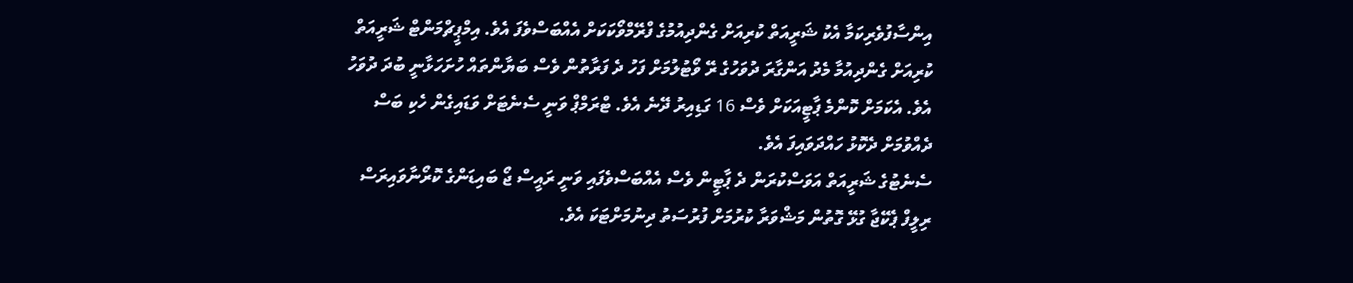އިންސާފުވެރިކަމާ އެކު ޝަރީއަތް ކުރިއަށް ގެންދިއުމުގެ ފްރޭމްވޯކަކަށް އެއްބަސްވެފަ އެވެ. އިމްޕީޗްމަންޓް ޝަރީއަތް ކުރިއަށް ގެންދިއުމާ މެދު އަންގާރަ ދުވަހުގެ ރޭ ވޯޓުލުމަށް ފަހު ދެ ފަރާތުން ވެސް ބަޔާންތައް ހުށަހަޅާނީ ބުދަ ދުވަހު އެވެ. އެކަމަށް ކޮންމެ ޕާޓީއަކަށް ވެސް 16 ގަޑިއިރު ދޭނެ އެވެ. ޓްރަމްޕް ވަނީ ސެނެޓަށް ވަޑައިގެން ހެކި ބަސް ދެއްވުމަށް ދެކޮޅު ހައްދަވައިފަ އެވެ.
ސެނެޓުގެ ޝަރީއަތް އަވަސްކުރަން ދެ ޕާޓީން ވެސް އެއްބަސްވެފައި ވަނީ ރައީސް ޖޯ ބައިޑަންގެ ކޮރޯނާވައިރަސް ރިލީފް ޕެކޭޖާ ގުޅޭ ގޮތުން މަޝްވަރާ ކުރުމަށް ފުރުސަތު ދިނުމަށްޓަކަ އެވެ.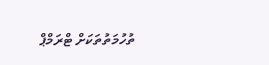ތުހުމަތުތަކަށް ޓްރަމްޕް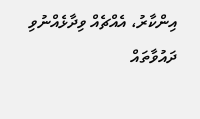އިންކާރު، އެއްޗެއް ވިދާޅެއްނުވި
ދައުވާތައް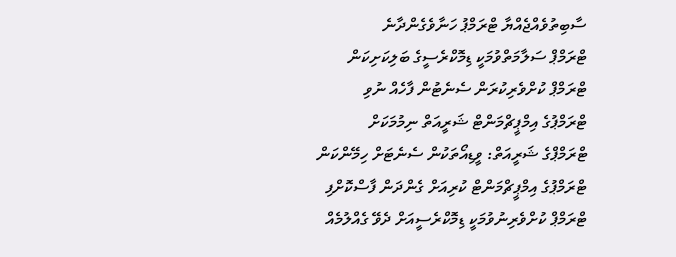ސާބިތުވެއްޖެއްޔާ ޓްރަމްޕު ހަނާވެގެންދާނެ
ޓްރަމްޕް ސަލާމަތްވުމަކީ ޑިމޮކްރެސީގެ ބަލިކަށިކަން
ޓްރަމްޕް ކުށްވެރިކުރަން ސެނެޓުން ފާހެއް ނުވި
ޓްރަމްޕުގެ އިމްޕީޗްމަންޓް ޝަރީއަތް ނިމުމަކަށް
ޓްރަމްޕްގެ ޝަރީއަތް: ވީޑިއޯތަކުން ސެނެޓަށް ހިމޭންކަން
ޓްރަމްޕުގެ އިމްޕީޗްމަންޓް ކުރިއަށް ގެންދަން ފާސްކޮށްފި
ޓްރަމްޕް ކުށްވެރިނުވުމަކީ ޑިމޮކްރެސީއަށް ދެވޭ ގެއްލުމެއް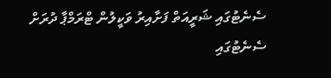ސެނެޓުގައި ޝަރީއަތް ފަށާއިރު ވަކީލުން ޓްރަމްޕާ ދުރަށް
ސެނެޓުގައި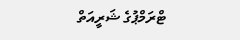ޓްރަމްޕުގެ ޝަރީއަތް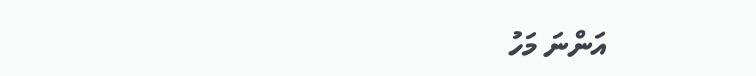އަންނަ މަހު